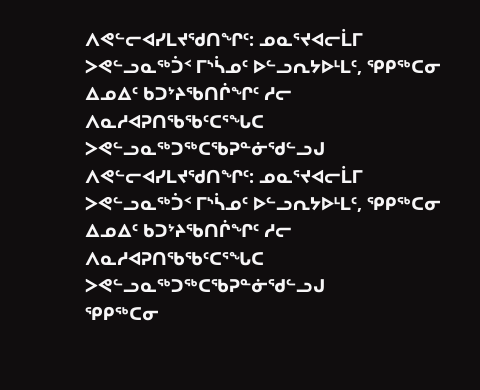ᐱᕙᓪᓕᐊᓯᒪᔪᖁᑎᖏᑦ: ᓄᓇᕐᔪᐊᓕᒫᒥ ᐳᕙᓪᓗᓇᖅᑑᑉ ᒥᔅᓵᓄᑦ ᐅᓪᓗᕆᔭᐅᒻᒪᑦ, ᕿᑭᖅᑕᓂ ᐃᓄᐃᑦ ᑲᑐᔾᔨᖃᑎᒌᖏᑦ ᓱᓕ ᐱᓇᓱᐊᕈᑎᖃᖃᑦᑕᕐᖓᑕ ᐳᕙᓪᓗᓇᖅᑐᖅᑕᖃᕈᓐᓃᖁᓪᓗᒍ
ᐱᕙᓪᓕᐊᓯᒪᔪᖁᑎᖏᑦ: ᓄᓇᕐᔪᐊᓕᒫᒥ ᐳᕙᓪᓗᓇᖅᑑᑉ ᒥᔅᓵᓄᑦ ᐅᓪᓗᕆᔭᐅᒻᒪᑦ, ᕿᑭᖅᑕᓂ ᐃᓄᐃᑦ ᑲᑐᔾᔨᖃᑎᒌᖏᑦ ᓱᓕ ᐱᓇᓱᐊᕈᑎᖃᖃᑦᑕᕐᖓᑕ ᐳᕙᓪᓗᓇᖅᑐᖅᑕᖃᕈᓐᓃᖁᓪᓗᒍ
ᕿᑭᖅᑕᓂ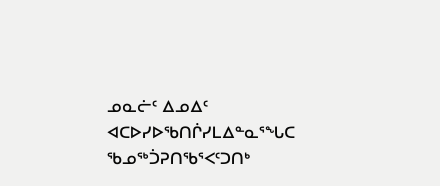ᓄᓇᓖᑦ ᐃᓄᐃᑦ ᐊᑕᐅᓯᐅᖃᑎᒌᓯᒪᐃᓐᓇᕐᖓᑕ ᖃᓄᖅᑑᕈᑎᖃᕐᐸᑦᑐᑎᒃ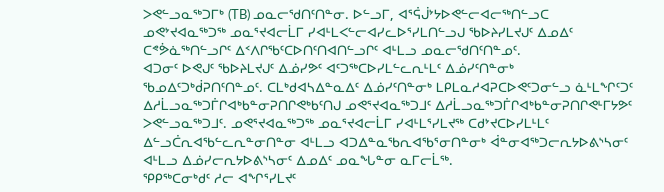ᐳᕙᓪᓗᓇᖅᑐᒥᒃ (TB) ᓄᓇᓕᖁᑎᑦᑎᓐᓂ. ᐅᓪᓗᒥ, ᐊᕐᕌᒎᔾᔭᐅᕙᓪᓕᐊᓕᖅᑎᓪᓗᑕ ᓄᕙᔾᔪᐊᓇᖅᑐᖅ ᓄᓇᕐᔪᐊᓕᒫᒥ ᓯᐊᒻᒪᐸᓪᓕᐊᓯᓚᐅᕐᓯᒪᑎᓪᓗᒍ ᖃᐅᔨᓯᒪᔪᒍᑦ ᐃᓄᐃᑦ ᑕᕝᕘᓈᖅᑎᓪᓗᒋᑦ ᐃᑉᐱᒋᖃᑦᑕᐅᑎᑦᑎᐊᑎᓪᓗᒋᑦ ᐊᒻᒪᓗ ᓄᓇᓕᖁᑎᑦᑎᓐᓄᑦ.
ᐊᑐᓂᑦ ᐅᕙᒍᑦ ᖃᐅᔨᒪᔪᒍᑦ ᐃᓅᓯᕗᑦ ᐊᑦᑐᖅᑕᐅᓯᒪᓪᓚᕆᒻᒪᑦ ᐃᓅᓯᑦᑎᓐᓂᒃ ᖃᓄᐃᑦᑐᒃᑰᕈᑎᑦᑎᓐᓄᑦ. ᑕᒪᒃᑯᐊᓴᐃᓐᓇᐃᑦ ᐃᓅᓯᑦᑎᓐᓂᒃ ᒪᑭᒪᓇᓱᐊᕈᑕᐅᕙᑦᑐᓂᓪᓗ ᓈᒻᒪᖏᑦᑐᑦ ᐃᓱᒫᓗᓇᖅᑐᒦᒋᐊᒃᑲᓐᓂᕈᑎᒋᕙᒃᑲᑦᑎᒍ ᓄᕙᕐᔪᐊᓇᖅᑐᒧᑦ ᐃᓱᒫᓗᓇᖅᑐᒦᒋᐊᒃᑲᓐᓂᕈᑎᒋᕙᒻᒥᔭᕗᑦ ᐳᕙᓪᓗᓇᖅᑐᒧᑦ. ᓄᕙᕐᔪᐊᓇᖅᑐᖅ ᓄᓇᕐᔪᐊᓕᒫᒥ ᓯᐊᒻᒪᕐᓯᒪᔪᖅ ᑕᑯᔾᔪᑕᐅᓯᒪᒻᒪᑦ ᐃᓪᓗᑖᕆᐊᖃᓪᓚᕆᓐᓂᑎᓐᓂ ᐊᒻᒪᓗ ᐊᑐᐃᓐᓇᖃᕆᐊᖃᕐᓂᑎᓐᓂᒃ ᐋᓐᓂᐊᖅᑐᓕᕆᔭᐅᕕᔅᓴᓂᑦ ᐊᒻᒪᓗ ᐃᓅᓯᓕᕆᔭᐅᕕᔅᓴᓂᑦ ᐃᓄᐃᑦ ᓄᓇᖓᓐᓂ ᓇᒥᓕᒫᖅ.
ᕿᑭᖅᑕᓂᒃᑯᑦ ᓱᓕ ᐊᖏᕐᓯᒪᔪᑦ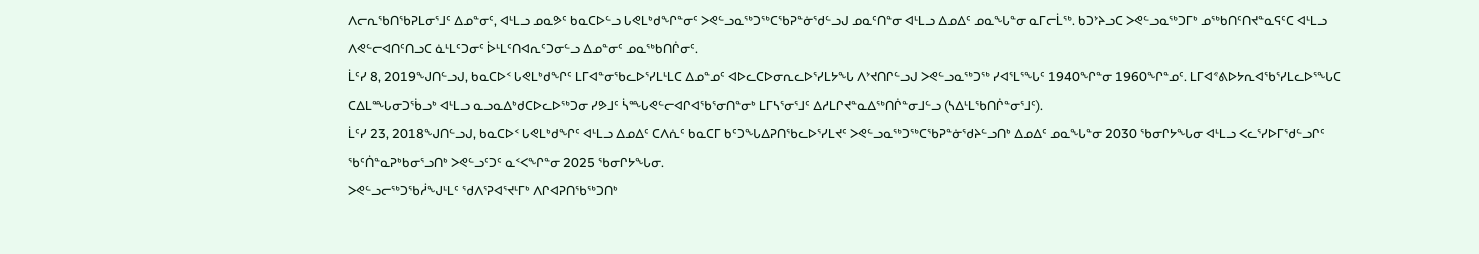ᐱᓕᕆᖃᑎᖃᕈᒪᓂᕐᒧᑦ ᐃᓄᓐᓂᑦ, ᐊᒻᒪᓗ ᓄᓇᕗᑦ ᑲᓇᑕᐅᓪᓗ ᒐᕙᒪᒃᑯᖏᓐᓂᑦ ᐳᕙᓪᓗᓇᖅᑐᖅᑕᖃᕈᓐᓃᖁᓪᓗᒍ ᓄᓇᑦᑎᓐᓂ ᐊᒻᒪᓗ ᐃᓄᐃᑦ ᓄᓇᖓᓐᓂ ᓇᒥᓕᒫᖅ. ᑲᑐᔾᔨᓗᑕ ᐳᕙᓪᓗᓇᖅᑐᒥᒃ ᓄᖅᑲᑎᑦᑎᔪᓐᓇᕋᑦᑕ ᐊᒻᒪᓗ ᐱᕙᓪᓕᐊᑎᑦᑎᓗᑕ ᓈᒻᒪᑦᑐᓂᑦ ᐆᒻᒪᑦᑎᐊᕆᑦᑐᓂᓪᓗ ᐃᓄᓐᓂᑦ ᓄᓇᖅᑲᑎᒌᓂᑦ.
ᒫᑦᓯ 8, 2019ᖑᑎᓪᓗᒍ, ᑲᓇᑕᐅᑉ ᒐᕙᒪᒃᑯᖏᑦ ᒪᒥᐊᓐᓂᖃᓚᐅᕐᓯᒪᒻᒪᑕ ᐃᓄᓐᓄᑦ ᐊᐅᓚᑕᐅᓂᕆᓚᐅᕐᓯᒪᔭᖓ ᐱᔾᔪᑎᒋᓪᓗᒍ ᐳᕙᓪᓗᓇᖅᑐᖅ ᓯᐊᕐᒪᕐᖓᑦ 1940ᖏᓐᓂ 1960ᖏᓐᓄᑦ. ᒪᒥᐊᕝᕕᐅᔭᕆᐊᖃᕐᓯᒪᓚᐅᕐᖓᑕ ᑕᐃᒪᙵᓂᑐᖄᓗᒃ ᐊᒻᒪᓗ ᓇᓗᓇᐃᒃᑯᑕᐅᓚᐅᖅᑐᓂ ᓯᕗᒧᑦ ᓵᙵᕙᓪᓕᐊᒋᐊᖃᕐᓂᑎᓐᓂᒃ ᒪᒥᓴᕐᓂᕐᒧᑦ ᐃᓱᒪᒋᔪᓐᓇᐃᖅᑎᒌᓐᓂᒧᓪᓗ (ᓴᐃᒻᒪᖃᑎᒌᓐᓂᕐᒧᑦ).
ᒫᑦᓯ 23, 2018ᖑᑎᓪᓗᒍ, ᑲᓇᑕᐅᑉ ᒐᕙᒪᒃᑯᖏᑦ ᐊᒻᒪᓗ ᐃᓄᐃᑦ ᑕᐱᕇᑦ ᑲᓇᑕᒥ ᑲᑦᑐᖓᐃᕈᑎᖃᓚᐅᕐᓯᒪᔪᑦ ᐳᕙᓪᓗᓇᖅᑐᖅᑕᖃᕈᓐᓃᖁᔨᓪᓗᑎᒃ ᐃᓄᐃᑦ ᓄᓇᖓᓐᓂ 2030 ᖃᓂᒋᔭᖓᓂ ᐊᒻᒪᓗ ᐸᓚᕐᓯᐅᒥᖁᓪᓗᒋᑦ ᖃᑦᑏᓐᓇᕈᒃᑲᓂᕐᓗᑎᒃ ᐳᕙᓪᓗᑦᑐᑦ ᓇᑉᐸᖏᓐᓂ 2025 ᖃᓂᒋᔭᖓᓂ.
ᐳᕙᓪᓗᓕᖅᑐᖃᓲᖑᒻᒪᑦ ᖁᐱᕐᕈᐊᕐᔪᒻᒥᒃ ᐱᒋᐊᕈᑎᖃᖅᑐᑎᒃ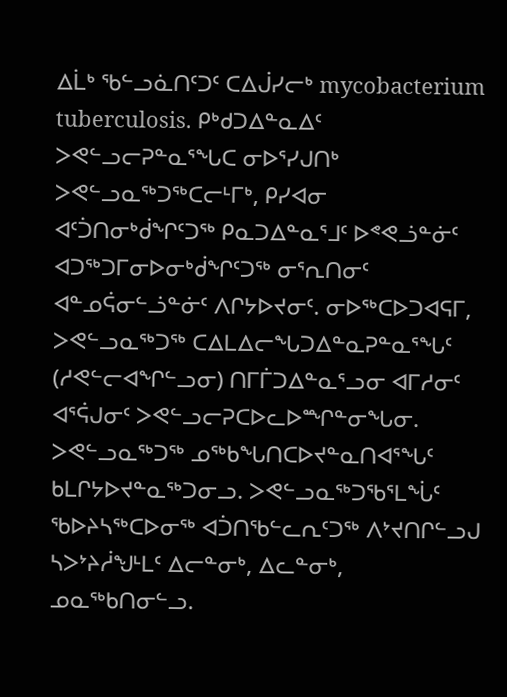ᐃᒫᒃ ᖃᓪᓗᓈᑎᑦᑐᑦ ᑕᐃᒎᓯᓕᒃ mycobacterium tuberculosis. ᑭᒃᑯᑐᐃᓐᓇᐃᑦ ᐳᕙᓪᓗᓕᕈᓐᓇᕐᖓᑕ ᓂᐅᕐᓯᒍᑎᒃ ᐳᕙᓪᓗᓇᖅᑐᖅᑕᓕᒻᒥᒃ, ᑭᓯᐊᓂ ᐊᑦᑑᑎᓂᒃᑰᖏᑦᑐᖅ ᑭᓇᑐᐃᓐᓇᕐᒧᑦ ᐅᕝᕙᓘᓐᓃᑦ ᐊᑐᖅᑐᒥᓂᐅᓂᒃᑰᖏᑦᑐᖅ ᓂᕐᕆᑎᓂᑦ ᐊᓐᓄᕌᓂᓪᓘᓐᓃᑦ ᐱᒋᔭᐅᔪᓂᑦ. ᓂᐅᖅᑕᐅᑐᐊᕋᒥ, ᐳᕙᓪᓗᓇᖅᑐᖅ ᑕᐃᒪᐃᓕᖓᑐᐃᓐᓇᕈᓐᓇᕐᖓᑦ (ᓱᕙᓪᓕᐊᖏᓪᓗᓂ) ᑎᒥᒦᑐᐃᓐᓇᕐᓗᓂ ᐊᒥᓱᓂᑦ ᐊᕐᕌᒍᓂᑦ ᐳᕙᓪᓗᓕᕈᑕᐅᓚᐅᙱᓐᓂᖓᓂ.
ᐳᕙᓪᓗᓇᖅᑐᖅ ᓄᖅᑲᖓᑎᑕᐅᔪᓐᓇᑎᐊᕐᖓᑦ ᑲᒪᒋᔭᐅᔪᓐᓇᖅᑐᓂᓗ. ᐳᕙᓪᓗᓇᖅᑐᖃᕐᒪᖔᑦ ᖃᐅᔨᓴᖅᑕᐅᓂᖅ ᐊᑑᑎᖃᓪᓚᕆᑦᑐᖅ ᐱᔾᔪᑎᒋᓪᓗᒍ ᓴᐳᔾᔨᓲᖑᒻᒪᑦ ᐃᓕᓐᓂᒃ, ᐃᓚᓐᓂᒃ, ᓄᓇᖅᑲᑎᓂᓪᓗ.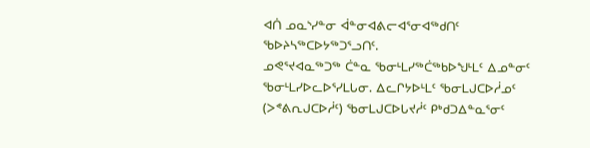ᐊᑏ ᓄᓇᔅᓯᓐᓂ ᐋᓐᓂᐊᕕᓕᐊᕐᓂᐊᖅᑯᑎᑦ ᖃᐅᔨᓴᖅᑕᐅᔭᖅᑐᕐᓗᑎᑦ.
ᓄᕙᕐᔪᐊᓇᖅᑐᖅ ᑖᓐᓇ ᖃᓂᒻᒪᓯᖅᑖᖅᑲᐅᖑᒻᒪᑦ ᐃᓄᓐᓂᑦ ᖃᓂᒻᒪᓯᐅᓚᐅᕐᓯᒪᒐᓂ. ᐃᓚᒋᔭᐅᒻᒪᑦ ᖃᓂᒪᒍᑕᐅᓲᓄᑦ (ᐳᕝᕕᕆᒍᑕᐅᓲᑦ) ᖃᓂᒪᒍᑕᐅᒐᔪᓲᑦ ᑭᒃᑯᑐᐃᓐᓇᕐᓂᑦ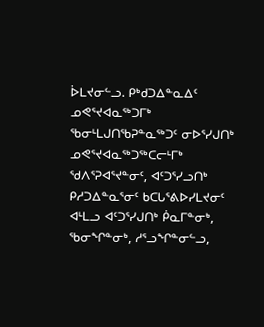ᐆᒪᔪᓂᓪᓗ. ᑭᒃᑯᑐᐃᓐᓇᐃᑦ ᓄᕙᕐᔪᐊᓇᖅᑐᒥᒃ ᖃᓂᒻᒪᒍᑎᖃᕈᓐᓇᖅᑐᑦ ᓂᐅᕐᓯᒍᑎᒃ ᓄᕙᕐᔪᐊᓇᖅᑐᖅᑕᓕᒻᒥᒃ ᖁᐱᕐᕈᐊᕐᔪᓐᓂᑦ, ᐊᑦᑐᕐᓯᓗᑎᒃ ᑭᓱᑐᐃᓐᓇᕐᓂᑦ ᑲᑕᒐᕐᕕᐅᓯᒪᔪᓂᑦ ᐊᒻᒪᓗ ᐊᑦᑐᕐᓯᒍᑎᒃ ᑮᓇᒥᓐᓂᒃ, ᖃᓂᖏᓐᓂᒃ, ᓱᕐᓗᖏᓐᓂᓪᓗ,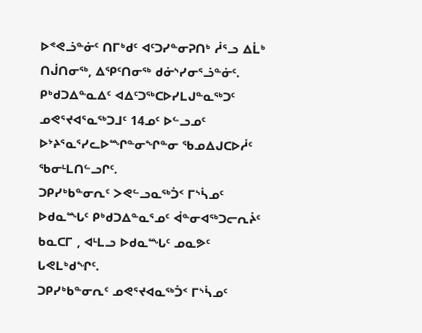ᐅᕝᕙᓘᓐᓃᑦ ᑎᒥᒃᑯᑦ ᐊᑦᑐᓯᓐᓂᕈᑎᒃ ᓲᕐᓗ ᐃᒫᒃ ᑎᒎᑎᓂᖅ, ᐃᕿᑦᑎᓂᖅ ᑯᓃᔅᓯᓂᕐᓘᓐᓃᑦ. ᑭᒃᑯᑐᐃᓐᓇᐃᑦ ᐊᐃᑦᑐᖅᑕᐅᓯᒪᒍᓐᓇᖅᑐᑦ ᓄᕙᕐᔪᐊᕐᓇᖅᑐᒧᑦ 14ᓄᑦ ᐅᓪᓗᓄᑦ ᐅᔾᔨᕐᓇᕐᓯᓚᐅᙱᓐᓂᖏᓐᓂ ᖃᓄᐃᒍᑕᐅᓲᑦ ᖃᓂᒻᒪᑎᓪᓗᒋᑦ.
ᑐᑭᓯᒃᑲᓐᓂᕆᑦ ᐳᕙᓪᓗᓇᖅᑑᑉ ᒥᔅᓵᓄᑦ ᐅᑯᓇᙵᑦ ᑭᒃᑯᑐᐃᓐᓇᕐᓄᑦ ᐋᓐᓂᐊᖅᑐᓕᕆᔩᑦ ᑲᓇᑕᒥ , ᐊᒻᒪᓗ ᐅᑯᓇᙵᑦ ᓄᓇᕗᑦ ᒐᕙᒪᒃᑯᖏᑦ.
ᑐᑭᓯᒃᑲᓐᓂᕆᑦ ᓄᕙᕐᔪᐊᓇᖅᑑᑉ ᒥᔅᓵᓄᑦ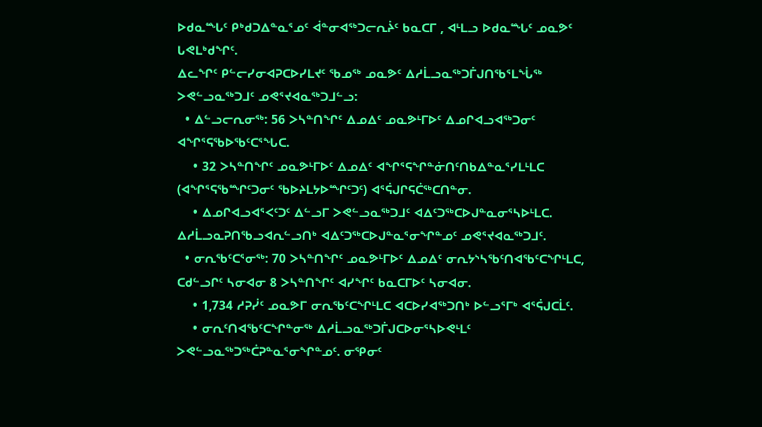ᐅᑯᓇᙵᑦ ᑭᒃᑯᑐᐃᓐᓇᕐᓄᑦ ᐋᓐᓂᐊᖅᑐᓕᕆᔩᑦ ᑲᓇᑕᒥ , ᐊᒻᒪᓗ ᐅᑯᓇᙵᑦ ᓄᓇᕗᑦ ᒐᕙᒪᒃᑯᖏᑦ.
ᐃᓚᖏᑦ ᑭᓪᓕᓯᓂᐊᕈᑕᐅᓯᒪᔪᑦ ᖃᓄᖅ ᓄᓇᕗᑦ ᐃᓱᒫᓗᓇᖅᑐᒦᒍᑎᖃᕐᒪᖔᖅ ᐳᕙᓪᓗᓇᖅᑐᒧᑦ ᓄᕙᕐᔪᐊᓇᖅᑐᒧᓪᓗ:
  • ᐃᓪᓗᓕᕆᓂᖅ: 56 ᐳᓴᓐᑎᖏᑦ ᐃᓄᐃᑦ ᓄᓇᕗᒻᒥᐅᑦ ᐃᓄᒋᐊᓗᐊᖅᑐᓂᑦ ᐊᖏᕐᕋᖃᐅᖃᑦᑕᕐᖓᑕ.
    • 32 ᐳᓴᓐᑎᖏᑦ ᓄᓇᕗᒻᒥᐅᑦ ᐃᓄᐃᑦ ᐊᖏᕐᕋᖏᓐᓃᑎᑦᑎᑲᐃᓐᓇᕐᓯᒪᒻᒪᑕ (ᐊᖏᕐᕋᖃᙱᑦᑐᓂᑦ ᖃᐅᔨᒪᔭᐅᙱᑦᑐᑦ) ᐊᕐᕌᒍᒋᕋᑖᖅᑕᑎᓐᓂ.
    • ᐃᓄᒋᐊᓗᐊᕐᐸᑦᑐᑦ ᐃᓪᓗᒥ ᐳᕙᓪᓗᓇᖅᑐᒧᑦ ᐊᐃᑦᑐᖅᑕᐅᒍᓐᓇᓂᕐᓴᐅᒻᒪᑕ. ᐃᓱᒫᓗᓇᕈᑎᖃᓗᐊᕆᓪᓗᑎᒃ ᐊᐃᑦᑐᖅᑕᐅᒍᓐᓇᕐᓂᖏᓐᓄᑦ ᓄᕙᕐᔪᐊᓇᖅᑐᒧᑦ.
  • ᓂᕆᖃᑦᑕᕐᓂᖅ: 70 ᐳᓴᓐᑎᖏᑦ ᓄᓇᕗᒻᒥᐅᑦ ᐃᓄᐃᑦ ᓂᕆᔭᔅᓴᖃᑦᑎᐊᖃᑦᑕᖏᒻᒪᑕ, ᑕᑯᓪᓗᒋᑦ ᓴᓂᐊᓂ 8 ᐳᓴᓐᑎᖏᑦ ᐊᓯᖏᑦ ᑲᓇᑕᒥᐅᑦ ᓴᓂᐊᓂ.
    • 1,734 ᓱᕈᓰᑦ ᓄᓇᕗᒥ ᓂᕆᖃᑦᑕᖏᒻᒪᑕ ᐊᑕᐅᓯᐊᖅᑐᑎᒃ ᐅᓪᓗᕐᒥᒃ ᐊᕐᕌᒍᑕᒫᑦ.
    • ᓂᕆᑦᑎᐊᖃᑦᑕᖏᓐᓂᖅ ᐃᓱᒫᓗᓇᖅᑐᒦᒍᑕᐅᓂᕐᓴᐅᕙᒻᒪᑦ ᐳᕙᓪᓗᓇᖅᑐᖅᑖᕈᓐᓇᕐᓂᖏᓐᓄᑦ. ᓂᕿᓂᑦ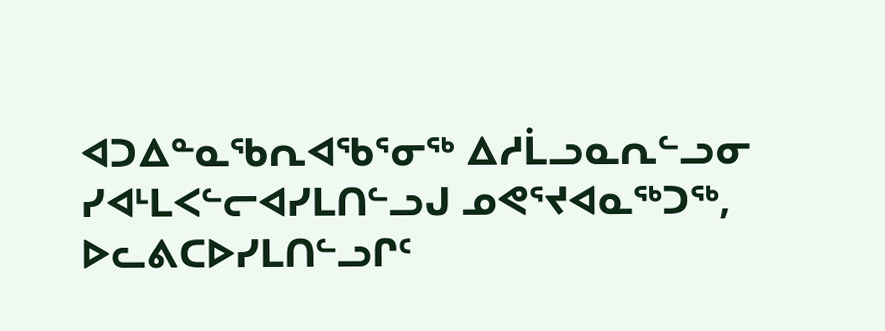ᐊᑐᐃᓐᓇᖃᕆᐊᖃᕐᓂᖅ ᐃᓱᒫᓗᓇᕆᓪᓗᓂ ᓯᐊᒻᒪᐸᓪᓕᐊᓯᒪᑎᓪᓗᒍ ᓄᕙᕐᔪᐊᓇᖅᑐᖅ, ᐅᓚᕕᑕᐅᓯᒪᑎᓪᓗᒋᑦ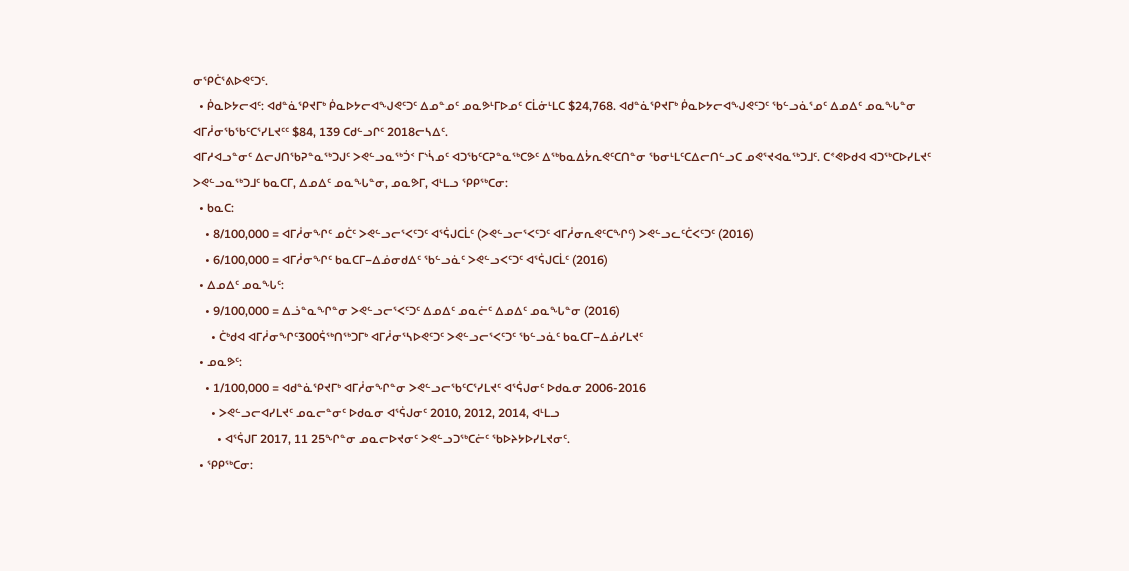ᓂᕿᑖᕐᕕᐅᕙᑦᑐᑦ.
  • ᑮᓇᐅᔭᓕᐊᑦ: ᐊᑯᓐᓈᕿᔪᒥᒃ ᑮᓇᐅᔭᓕᐊᖑᕙᑦᑐᑦ ᐃᓄᓐᓄᑦ ᓄᓇᕗᒻᒥᐅᓄᑦ ᑕᒫᓃᒻᒪᑕ $24,768. ᐊᑯᓐᓈᕿᔪᒥᒃ ᑮᓇᐅᔭᓕᐊᖑᕙᑦᑐᑦ ᖃᓪᓗᓈᕐᓄᑦ ᐃᓄᐃᑦ ᓄᓇᖓᓐᓂ ᐊᒥᓲᓂᖃᖃᑦᑕᕐᓯᒪᔪᑦᑦ $84, 139 ᑕᑯᓪᓗᒋᑦ 2018ᓕᓴᐃᑦ.
ᐊᒥᓱᐊᓗᓐᓂᑦ ᐃᓕᒍᑎᖃᕈᓐᓇᖅᑐᒍᑦ ᐳᕙᓪᓗᓇᖅᑑᑉ ᒥᔅᓵᓄᑦ ᐊᑐᖃᑦᑕᕈᓐᓇᖅᑕᕗᑦ ᐃᖅᑲᓇᐃᔮᕆᕙᑦᑕᑎᓐᓂ ᖃᓂᒻᒪᑦᑕᐃᓕᑎᓪᓗᑕ ᓄᕙᕐᔪᐊᓇᖅᑐᒧᑦ. ᑕᕝᕙᐅᑯᐊ ᐊᑐᖅᑕᐅᓯᒪᔪᑦ ᐳᕙᓪᓗᓇᖅᑐᒧᑦ ᑲᓇᑕᒥ, ᐃᓄᐃᑦ ᓄᓇᖓᓐᓂ, ᓄᓇᕗᒥ, ᐊᒻᒪᓗ ᕿᑭᖅᑕᓂ:
  • ᑲᓇᑕ:
    • 8/100,000 = ᐊᒥᓲᓂᖏᑦ ᓄᑖᑦ ᐳᕙᓪᓗᓕᕐᐸᑦᑐᑦ ᐊᕐᕌᒍᑕᒫᑦ (ᐳᕙᓪᓗᓕᕐᐸᑦᑐᑦ ᐊᒥᓲᓂᕆᕙᑦᑕᖏᑦ) ᐳᕙᓪᓗᓚᑦᑖᐸᑦᑐᑦ (2016)
    • 6/100,000 = ᐊᒥᓲᓂᖏᑦ ᑲᓇᑕᒥ−ᐃᓅᓂᑯᐃᑦ ᖃᓪᓗᓈᑦ ᐳᕙᓪᓗᐸᑦᑐᑦ ᐊᕐᕌᒍᑕᒫᑦ (2016)
  • ᐃᓄᐃᑦ ᓄᓇᖓᑦ:
    • 9/100,000 = ᐃᓘᓐᓇᖏᓐᓂ ᐳᕙᓪᓗᓕᕐᐸᑦᑐᑦ ᐃᓄᐃᑦ ᓄᓇᓖᑦ ᐃᓄᐃᑦ ᓄᓇᖓᓐᓂ (2016)
      • ᑖᒃᑯᐊ ᐊᒥᓲᓂᖏᑦ300ᕌᖅᑎᖅᑐᒥᒃ ᐊᒥᓲᓂᕐᓴᐅᕙᑦᑐᑦ ᐳᕙᓪᓗᓕᕐᐸᑦᑐᑦ ᖃᓪᓗᓈᑦ ᑲᓇᑕᒥ−ᐃᓅᓯᒪᔪᑦ
  • ᓄᓇᕗᑦ:
    • 1/100,000 = ᐊᑯᓐᓈᕿᔪᒥᒃ ᐊᒥᓲᓂᖏᓐᓂ ᐳᕙᓪᓗᓕᖃᑦᑕᕐᓯᒪᔪᑦ ᐊᕐᕌᒍᓂᑦ ᐅᑯᓇᓂ 2006-2016
      • ᐳᕙᓪᓗᓕᐊᓯᒪᔪᑦ ᓄᓇᓕᓐᓂᑦ ᐅᑯᓇᓂ ᐊᕐᕌᒍᓂᑦ 2010, 2012, 2014, ᐊᒻᒪᓗ
        • ᐊᕐᕌᒍᒥ 2017, 11 25ᖏᓐᓂ ᓄᓇᓕᐅᔪᓂᑦ ᐳᕙᓪᓗᑐᖅᑕᓖᑦ ᖃᐅᔨᔭᐅᓯᒪᔪᓂᑦ.
  • ᕿᑭᖅᑕᓂ: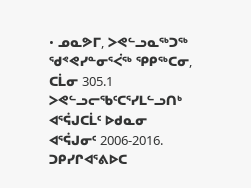• ᓄᓇᕗᒥ, ᐳᕙᓪᓗᓇᖅᑐᖅ ᖁᕝᕙᓯᓐᓂᕐᐹᖅ ᕿᑭᖅᑕᓂ, ᑕᒫᓂ 305.1 ᐳᕙᓪᓗᓕᖃᑦᑕᕐᓯᒪᓪᓗᑎᒃ ᐊᕐᕌᒍᑕᒫᑦ ᐅᑯᓇᓂ ᐊᕐᕌᒍᓂᑦ 2006-2016.
ᑐᑭᓯᒋᐊᕐᕕᐅᑕ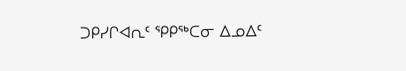ᑐᑭᓯᒋᐊᕆᑦ ᕿᑭᖅᑕᓂ ᐃᓄᐃᑦ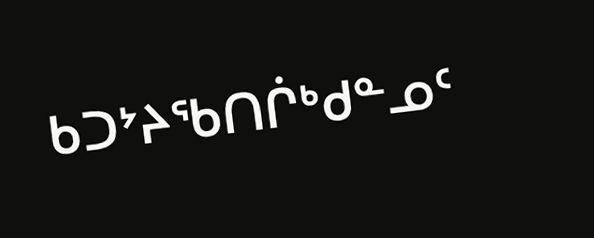ᑲᑐᔾᔨᖃᑎᒌᒃᑯᓐᓄᑦ